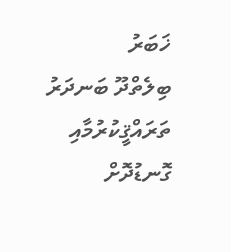ޚަބަރު
ބިލެތްދޫ ބަނދަރު ތަރައްޤީކުރުމާއި ގޮނޑުދޮށް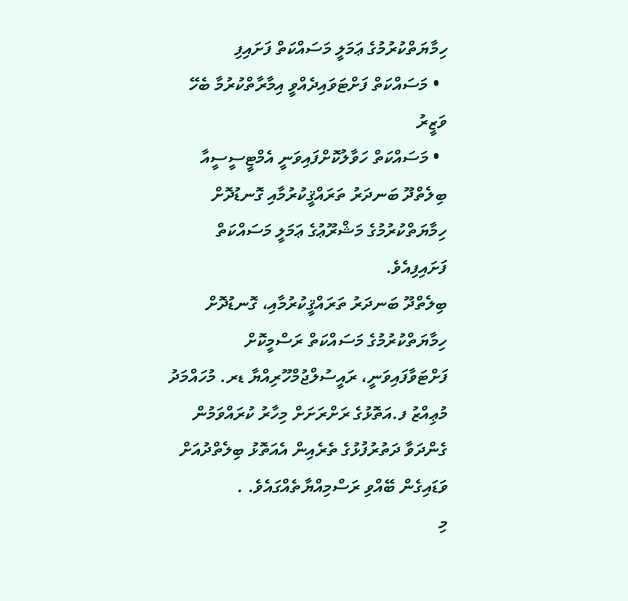ހިމާޔަތްކުރުމުގެ ޢަމަލީ މަސައްކަތް ފަށައިފި
  • މަސައްކަތް ފަށްޓަވައިދެއްވީ އިމާރާތްކުރުމާ ބެހޭ ވަޒީރު
  • މަސައްކަތް ހަވާލުކޮށްފައިވަނީ އެމްޓީސީސީއާ
ބިލެތްދޫ ބަނދަރު ތަރައްޤީކުރުމާއި ގޮނޑުދޮށް ހިމާޔަތްކުރުމުގެ މަޝްރޫޢުގެ ޢަމަލީ މަސައްކަތް ފަށައިފިއެވެ.
ބިލެތްދޫ ބަނދަރު ތަރައްޤީކުރުމާއި، ގޮނޑުދޮށް ހިމާޔަތްކުރުމުގެ މަސައްކަތް ރަސްމީކޮށް ފަށްޓަވާފައިވަނީ، ރައީސުލްޖުމްހޫރިއްޔާ ޑރ. މުހައްމަދު މުޢިއްޒު ފ.އަތޮޅުގެ ރަށްރަށަށް މިހާރު ކުރައްވަމުން ގެންދަވާ ދަތުރުފުޅުގެ ތެރެއިން އެއަތޮޅު ބިލެތްދުއަށް ވަޑައިގެން ބޭއްވި ރަސްމިއްޔާތެއްގައެވެ. .
މި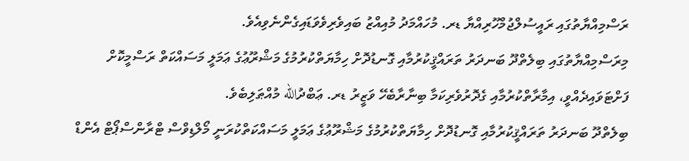ރަސްމިއްޔާތުގައި ރައީސުލްޖުމްހޫރިއްޔާ ޑރ. މުހައްމަދު މުއިއްޒު ބައިވެރިވެވަޑައިގެންނެވިއެވެ.
މިރަސްމިއްޔާތުގައި ބިލެތްދޫ ބަނދަރު ތަރައްޤީކުރުމާއި ގޮނޑުދޮށް ހިމާޔަތްކުރުމުގެ މަޝްރޫޢުގެ ޢަމަލީ މަސައްކަތް ރަސްމީކޮށް ފަށްޓަވައިދެއްވީ، އިމާރާތްކުރުމާއި ގެދޮރުވެރިކަމާ ބިނާރާބެހޭ ވަޒީރު ޑރ. ޢަބްދުالله މުއްޠަލިބެވެ.
ބިލެތްދޫ ބަނދަރު ތަރައްޤީކުރުމާއި ގޮނޑުދޮށް ހިމާޔަތްކުރުމުގެ މަޝްރޫޢުގެ ޢަމަލީ މަސައްކަތްކުރަނީ މޯލްޑިވްސް ޓްރާންސްޕޯޓް އެންޑް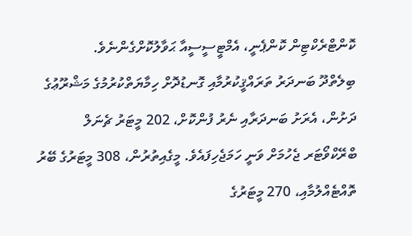ކޮންޓްރެކްޓިން ކޮންޕެނީ، އެމްޓީސީސީއާ ޙަވާލުކޮށްގެންނެވެ.
ބިލެތްދޫ ބަނދަރު ތަރައްޤީކުރުމާއި ގޮނޑުދޮށް ހިމާޔަތްކުރުމުގެ މަޝްރޫޢުގެ ދަށުން، އެރަށު ބަނދަރާއި ނެރު ފުންކޮށް، 202 މީޓަރު ޗެނަލް ބްރޭކްވޯޓަރ ޖެހުމަށް ވަނީ ހަމަޖެހިފައެވެ. މީގެއިތުރުން، 308 މީޓަރުގެ ބޭރު ތޮއްޓެއްލުމާއި، 270 މީޓަރުގެ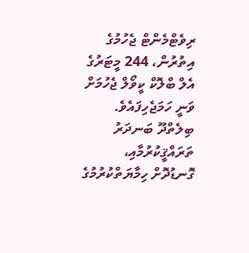ރިވެޓްމެންޓް ޖެހުމުގެ އިތުރުން، 244 މީޓަރުގެ އެލް ބްލޮކް ކީވޯލް ޖެހުމަށް ވަނީ ހަމަޖެހިފައެވެ.
ބިލެތްދޫ ބަނދަރު ތަރައްޤީކުރުމާއި، ގޮނޑުދޮށް ހިމާޔަތްކުރުމުގެ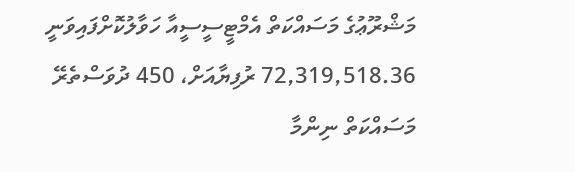މަޝްރޫޢުގެ މަސައްކަތް އެމްޓީސީސީއާ ހަވާލުކޮށްފައިވަނީ 72,319,518.36 ރުފިޔާއަށް، 450 ދުވަސްތެރޭ މަސައްކަތް ނިންމާ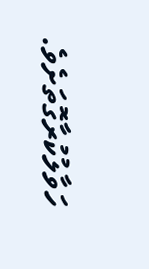ހަވާލުކުރާގޮތަށެވެ.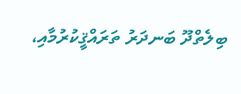ބިލެތްދޫ ބަނދަރު ތަރައްޤީކުރުމާއި،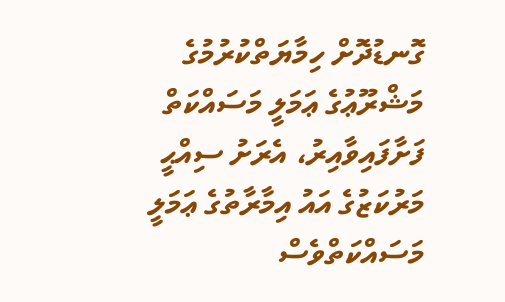ގޮނޑުދޮށް ހިމާޔަތްކުރުމުގެ މަޝްރޫޢުގެ ޢަމަލީ މަސައްކަތް ފަށާފައިވާއިރު، އެރަށު ސިއްޙީ މަރުކަޒުގެ އައު އިމާރާތުގެ ޢަމަލީ މަސައްކަތްވެސް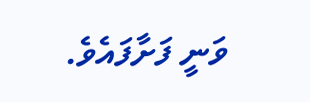ވަނީ ފަށާފައެވެ.